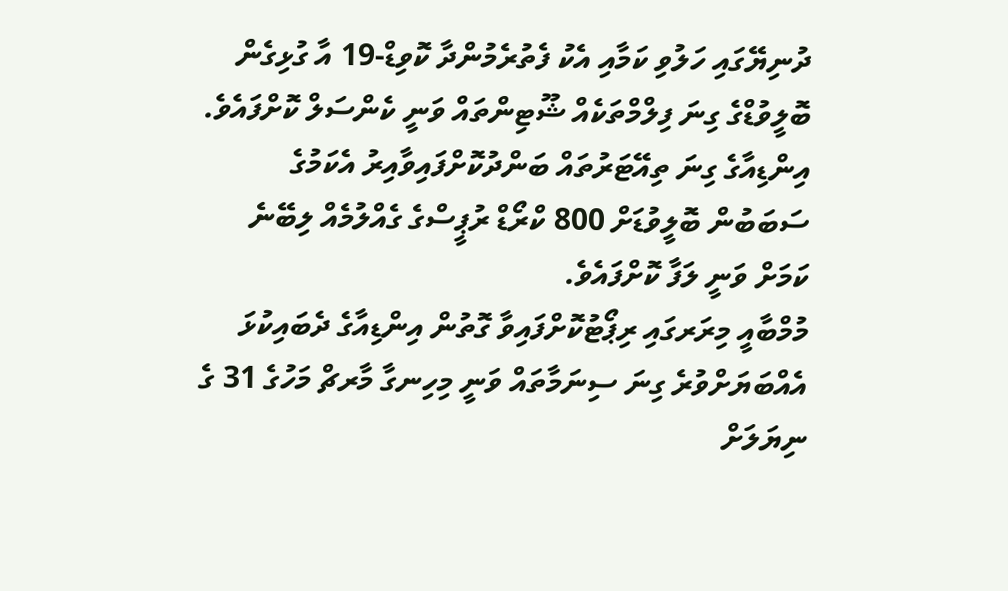ދުނިޔޭގައި ހަލުވި ކަމާއި އެކު ފެތުރެމުންދާ ކޮވިޑް-19 އާ ގުޅިގެން ބޮލީވުޑްގެ ގިނަ ފިލްމްތަކެއް ޝޫޓިންތައް ވަނީ ކެންސަލް ކޮށްފައެވެ.
އިންޑިއާގެ ގިނަ ތިއޭޓަރުތައް ބަންދުކޮށްފައިވާއިރު އެކަމުގެ ސަބަބުން ބޮލީވުޑަށް 800 ކްރޯޑް ރުޕީސްގެ ގެއްލުމެއް ލިބޭނެ ކަމަށް ވަނީ ލަފާ ކޮށްފައެވެ.
މުމްބާއީ މިރަރގައި ރިޕޯޓުކޮށްފައިވާ ގޮތުން އިންޑިއާގެ ދެބައިކުޅަ އެއްބަޔަށްވުރެ ގިނަ ސިނަމާތައް ވަނީ މިހިނގާ މާރޗް މަހުގެ 31 ގެ ނިޔަލަށް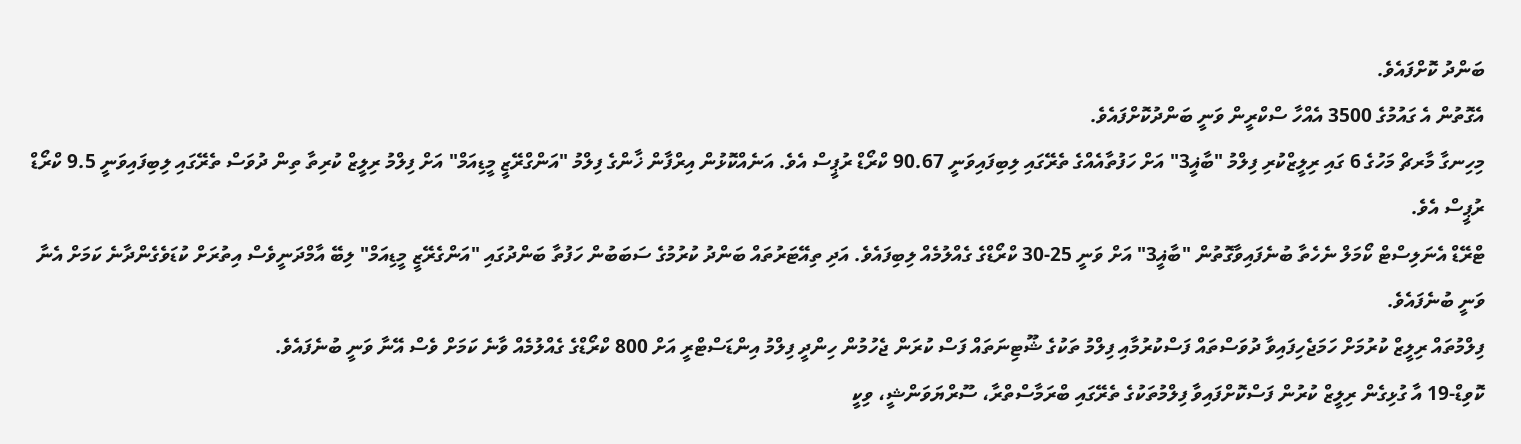ބަންދު ކޮށްފައެވެ.
އެގޮތުން އެ ގައުމުގެ 3500 އެއްހާ ސްކްރީން ވަނީ ބަންދުކޮށްފައެވެ.
މިހިނގާ މާރޗް މަހުގެ 6 ގައި ރިލީޒްކުރި ފިލްމު "ބާޣީ3" އަށް ހަފުތާއެއްގެ ތެރޭގައި ލިބިފައިވަނީ 90.67 ކްރޯޑް ރުޕީސް އެވެ. އަނެއްކޮޅުން އިރްފާން ޚާންގެ ފިލްމު "އަންގްރޭޒީ މީޑިއަމް" އަށް ފިލްމު ރިލީޒް ކުރިތާ ތިން ދުވަސް ތެރޭގައި ލިބިފައިވަނީ 9.5 ކްރޯޑް ރުޕީސް އެވެ.
ޓްރޭޑް އެނަލިސްޓް ކޯމަލް ނެހެތާ ބުނެފައިވާގޮތުން "ބާޣީ3" އަށް ވަނީ 25-30 ކްރޯޑްގެ ގެއްލުމެއް ލިބިފައެވެ. އަދި ތިއޭޓަރުތައް ބަންދު ކުރުމުގެ ސަބަބުން ހަފުތާ ބަންދުގައި "އަންގެރޭޒީ މީޑިއަމް" ލިބޭ އާމްދަނީވެސް އިތުރަށް ކުޑަވެގެންދާނެ ކަމަށް އެނާ ވަނީ ބުނެފައެވެ.
ފިލްމުތައް ރިލީޒް ކުރުމަށް ހަމަޖެހިފައިވާ ދުވަސްތައް ފަސްކުރުމާއި ފިލްމު ތަކުގެ ޝޫޓިނަތައް ފަސް ކުރަން ޖެހުމުން ހިންދީ ފިލްމު އިންޑަސްޓްރީ އަށް 800 ކްރޯޑްގެ ގެއްލުމެއް ވާނެ ކަމަށް ވެސް އޭނާ ވަނީ ބުނެފައެވެ.
ކޮވިޑް-19 އާ ގުޅިގެން ރިލީޒް ކުރުން ފަސްކޮށްފައިވާ ފިލްމުތަކުގެ ތެރޭގައި ބްރަމާސްތްރާ، ސޫރްޔަވަންޝީ، ވިކީ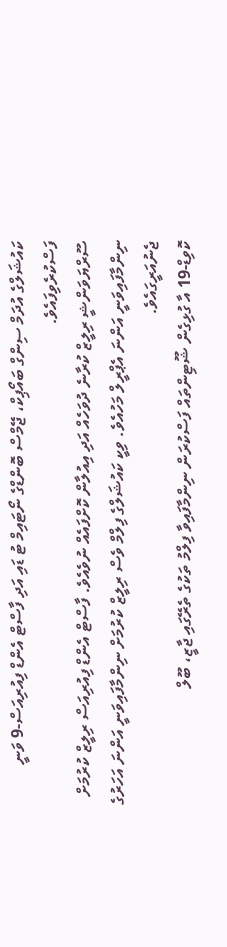ކައުޝަލްގެ އުދަމް ސިންގް ބައޯޕިކް، ޖޭމްސް ބޮންޑްގެ ނޯޓައިމް ޓު ޑައި އަދި ފާސްޓް އެންޑް ފިއުރިއަސް-9 ވަނީ ފަސްކުރެވިފައެވެ.
ސޫރްޔަވަންޝީ ރިލީޒް ކުރާނެ ދުވަހެއް އަދި އިއުލާން ކޮށްފައެއް ނުވެއެވެ. ފާސްޓް އެންޑް ފިއުރިއަސް ރިލީޒް ކުރުމަށް ނިންމާފައިވަނީ އަންނަ އެޕްރީލް މަހުއެވެ. ވިކީ ކައުޝަލްގެ ފިލްމް ވެސް ރިލީޒް ކުރުމަށް ނިންމާފައިވަނީ އަންނަ އަހަރުގެ ޖެނުއަރީގައެވެ.
ކޮވިޑް-19 އާ ގުޅިގެން ޝޫޓިންތައް ފަސްކުރަން ނިންމާފައިވާ ފިލްމު ތަކުގެ ތެރޭގައި ޖާޒީ، ބޫލް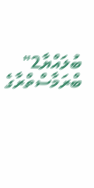ބުލައްޔާ2" ބްރަމާސްތްރާގެ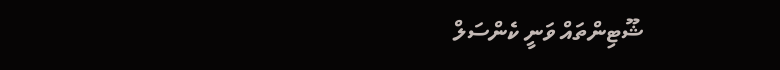ޝޫޓިންތައް ވަނީ ކެންސަލް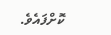ކޮށްފައެވެ.